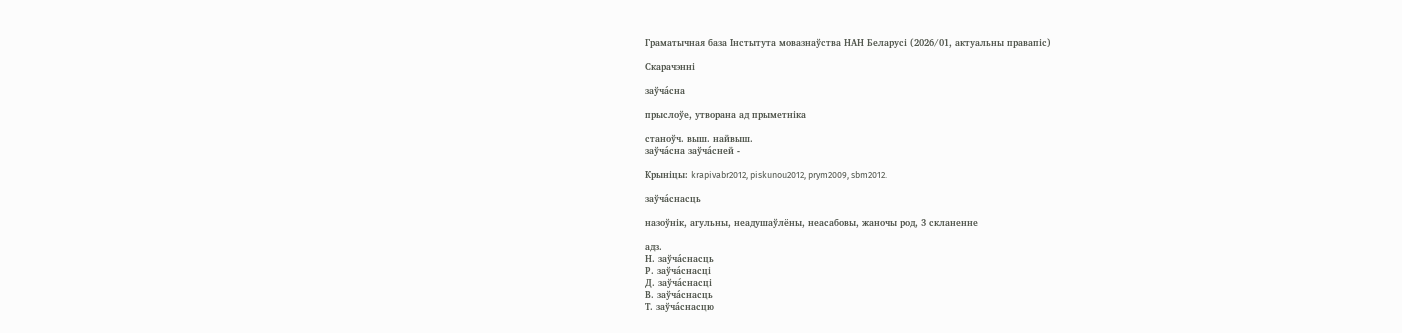Граматычная база Інстытута мовазнаўства НАН Беларусі (2026/01, актуальны правапіс)

Скарачэнні

заўча́сна

прыслоўе, утворана ад прыметніка

станоўч. выш. найвыш.
заўча́сна заўча́сней -

Крыніцы: krapivabr2012, piskunou2012, prym2009, sbm2012.

заўча́снасць

назоўнік, агульны, неадушаўлёны, неасабовы, жаночы род, 3 скланенне

адз.
Н. заўча́снасць
Р. заўча́снасці
Д. заўча́снасці
В. заўча́снасць
Т. заўча́снасцю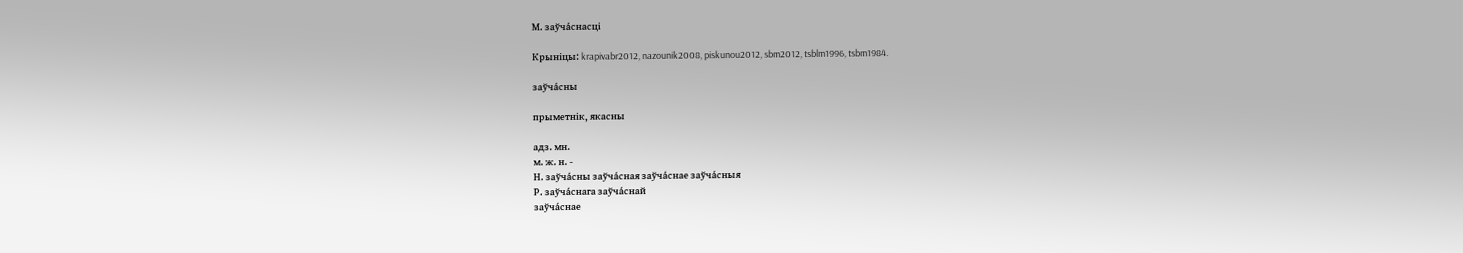М. заўча́снасці

Крыніцы: krapivabr2012, nazounik2008, piskunou2012, sbm2012, tsblm1996, tsbm1984.

заўча́сны

прыметнік, якасны

адз. мн.
м. ж. н. -
Н. заўча́сны заўча́сная заўча́снае заўча́сныя
Р. заўча́снага заўча́снай
заўча́снае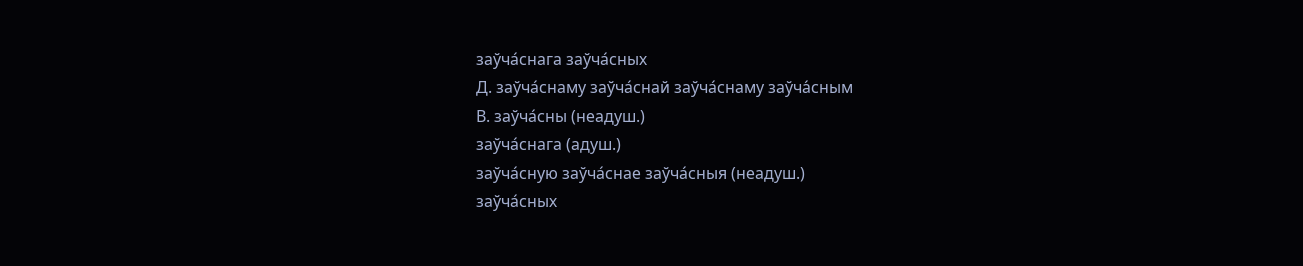заўча́снага заўча́сных
Д. заўча́снаму заўча́снай заўча́снаму заўча́сным
В. заўча́сны (неадуш.)
заўча́снага (адуш.)
заўча́сную заўча́снае заўча́сныя (неадуш.)
заўча́сных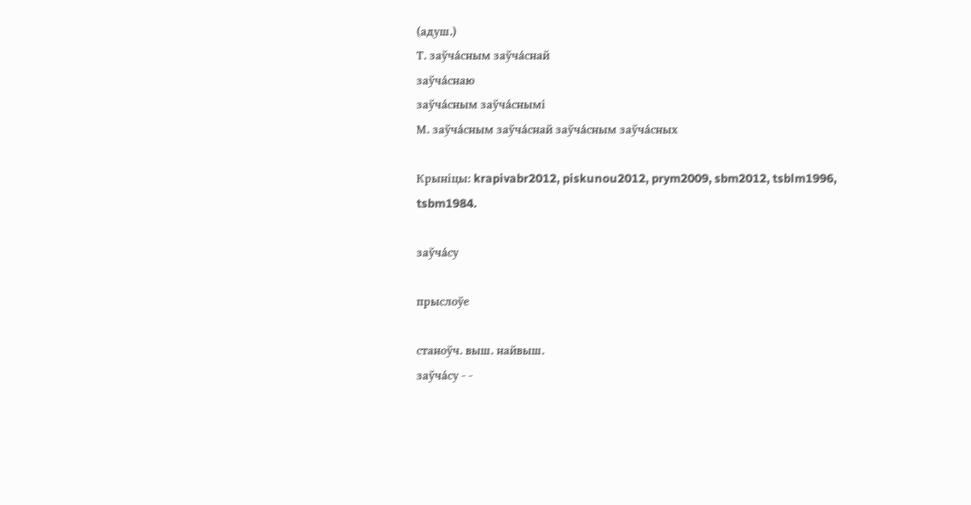(адуш.)
Т. заўча́сным заўча́снай
заўча́снаю
заўча́сным заўча́снымі
М. заўча́сным заўча́снай заўча́сным заўча́сных

Крыніцы: krapivabr2012, piskunou2012, prym2009, sbm2012, tsblm1996, tsbm1984.

заўча́су

прыслоўе

станоўч. выш. найвыш.
заўча́су - -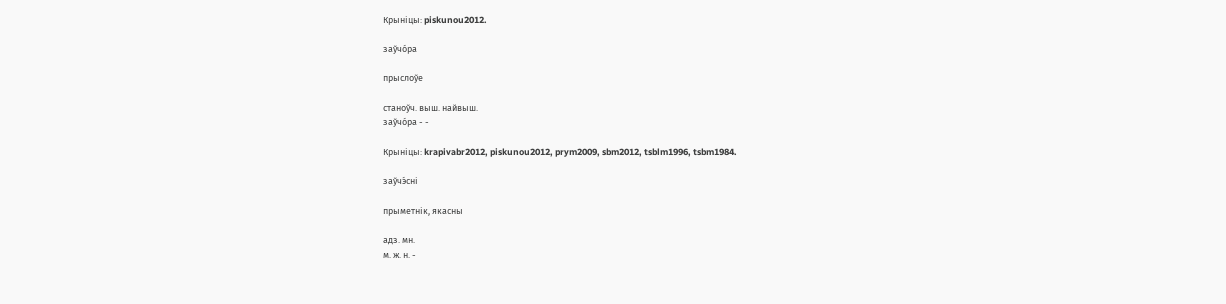Крыніцы: piskunou2012.

заўчо́ра

прыслоўе

станоўч. выш. найвыш.
заўчо́ра - -

Крыніцы: krapivabr2012, piskunou2012, prym2009, sbm2012, tsblm1996, tsbm1984.

заўчэ́сні

прыметнік, якасны

адз. мн.
м. ж. н. -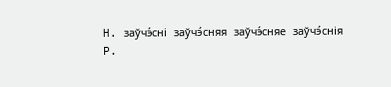Н. заўчэ́сні заўчэ́сняя заўчэ́сняе заўчэ́снія
Р.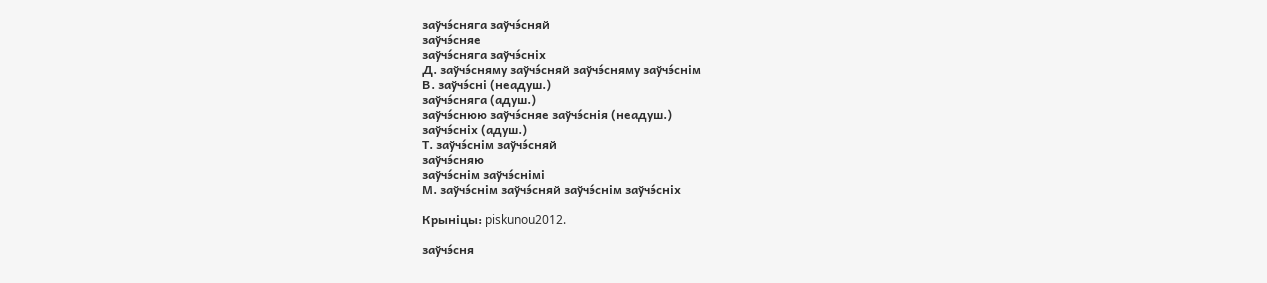заўчэ́сняга заўчэ́сняй
заўчэ́сняе
заўчэ́сняга заўчэ́сніх
Д. заўчэ́сняму заўчэ́сняй заўчэ́сняму заўчэ́снім
В. заўчэ́сні (неадуш.)
заўчэ́сняга (адуш.)
заўчэ́снюю заўчэ́сняе заўчэ́снія (неадуш.)
заўчэ́сніх (адуш.)
Т. заўчэ́снім заўчэ́сняй
заўчэ́сняю
заўчэ́снім заўчэ́снімі
М. заўчэ́снім заўчэ́сняй заўчэ́снім заўчэ́сніх

Крыніцы: piskunou2012.

заўчэ́сня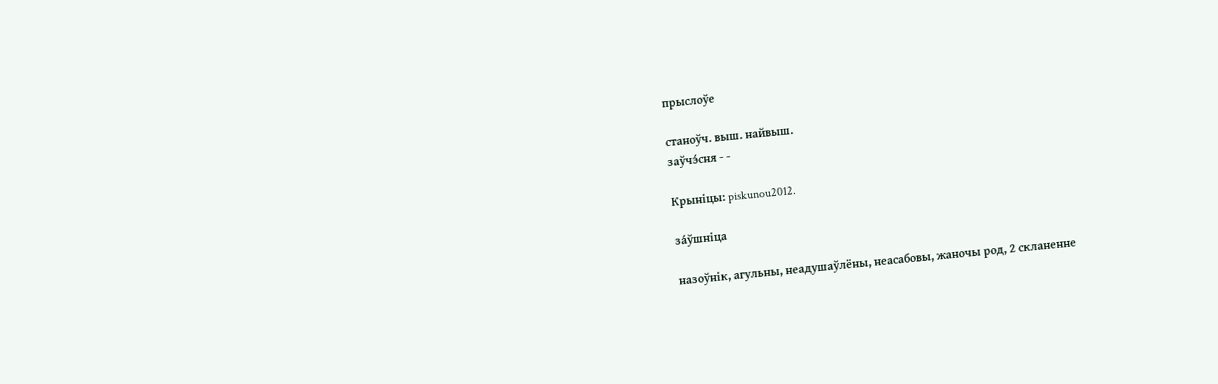прыслоўе

станоўч. выш. найвыш.
заўчэ́сня - -

Крыніцы: piskunou2012.

за́ўшніца

назоўнік, агульны, неадушаўлёны, неасабовы, жаночы род, 2 скланенне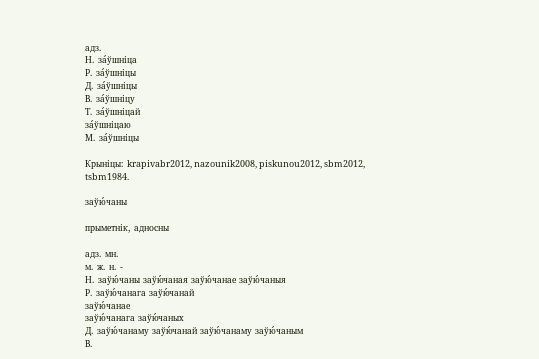адз.
Н. за́ўшніца
Р. за́ўшніцы
Д. за́ўшніцы
В. за́ўшніцу
Т. за́ўшніцай
за́ўшніцаю
М. за́ўшніцы

Крыніцы: krapivabr2012, nazounik2008, piskunou2012, sbm2012, tsbm1984.

заўю́чаны

прыметнік, адносны

адз. мн.
м. ж. н. -
Н. заўю́чаны заўю́чаная заўю́чанае заўю́чаныя
Р. заўю́чанага заўю́чанай
заўю́чанае
заўю́чанага заўю́чаных
Д. заўю́чанаму заўю́чанай заўю́чанаму заўю́чаным
В.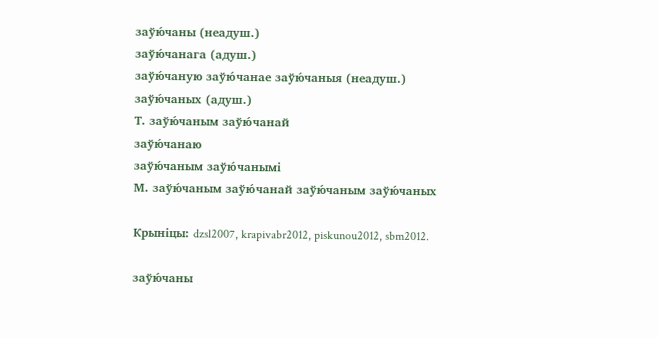заўю́чаны (неадуш.)
заўю́чанага (адуш.)
заўю́чаную заўю́чанае заўю́чаныя (неадуш.)
заўю́чаных (адуш.)
Т. заўю́чаным заўю́чанай
заўю́чанаю
заўю́чаным заўю́чанымі
М. заўю́чаным заўю́чанай заўю́чаным заўю́чаных

Крыніцы: dzsl2007, krapivabr2012, piskunou2012, sbm2012.

заўю́чаны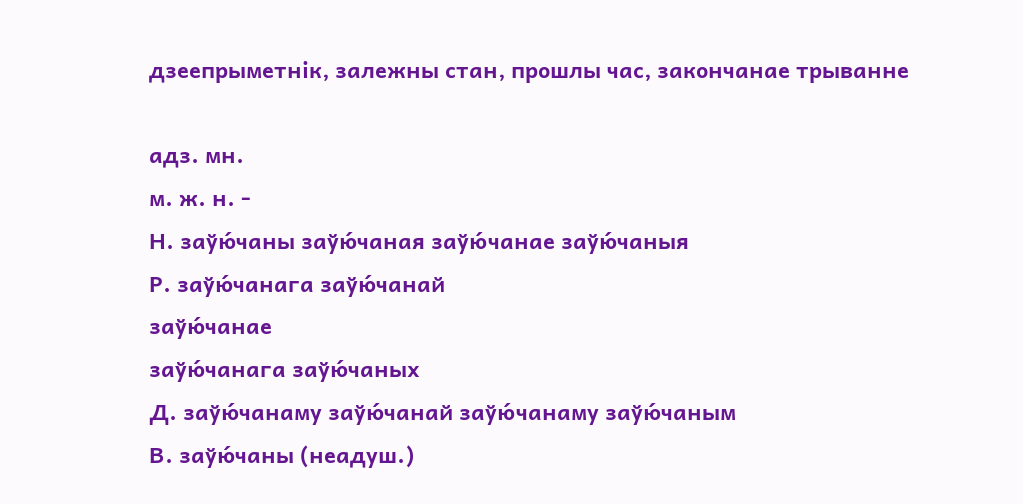дзеепрыметнік, залежны стан, прошлы час, закончанае трыванне

адз. мн.
м. ж. н. -
Н. заўю́чаны заўю́чаная заўю́чанае заўю́чаныя
Р. заўю́чанага заўю́чанай
заўю́чанае
заўю́чанага заўю́чаных
Д. заўю́чанаму заўю́чанай заўю́чанаму заўю́чаным
В. заўю́чаны (неадуш.)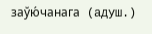заўю́чанага (адуш.)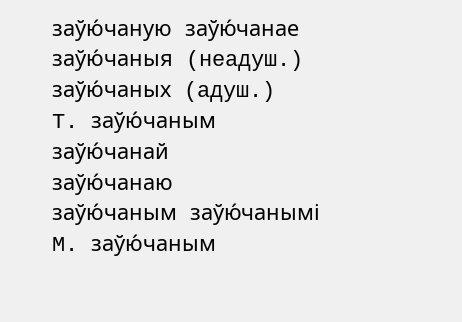заўю́чаную заўю́чанае заўю́чаныя (неадуш.)
заўю́чаных (адуш.)
Т. заўю́чаным заўю́чанай
заўю́чанаю
заўю́чаным заўю́чанымі
М. заўю́чаным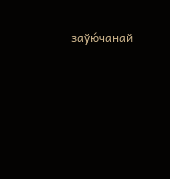заўю́чанай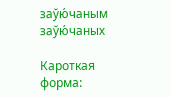заўю́чаным заўю́чаных

Кароткая форма: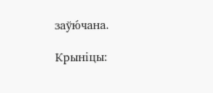заўю́чана.

Крыніцы: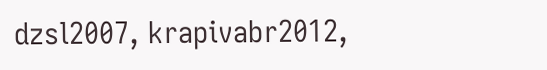dzsl2007, krapivabr2012,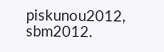piskunou2012, sbm2012.